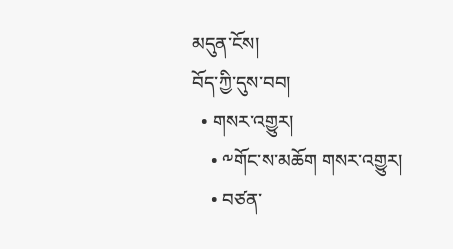མདུན་ངོས།
བོད་ཀྱི་དུས་བབ།
  • གསར་འགྱུར།
    • ༸གོང་ས་མཆོག གསར་འགྱུར།
    • བཙན་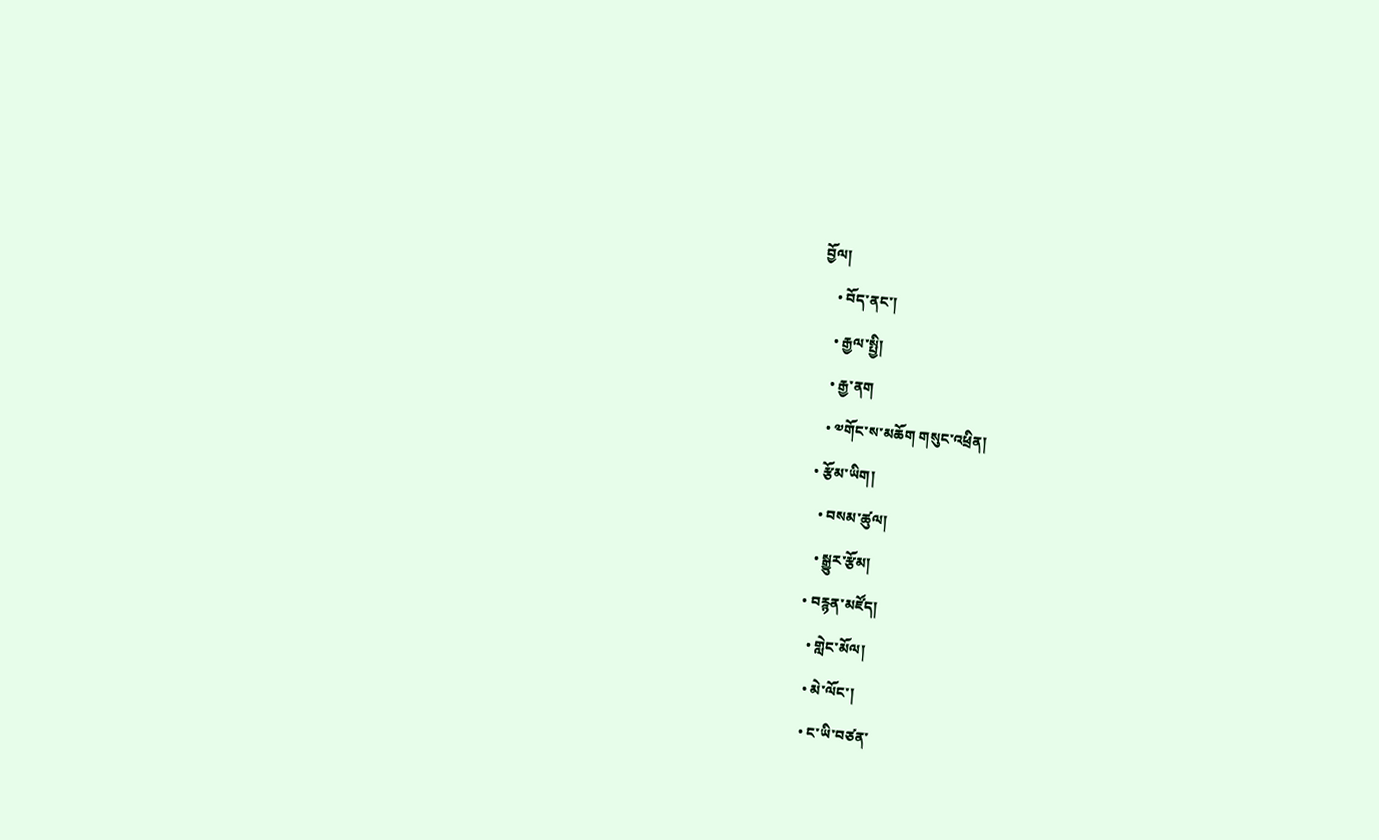བྱོལ།
    • བོད་ནང་།
    • རྒྱལ་སྤྱི།
    • རྒྱ་ནག
    • ༧གོང་ས་མཆོག གསུང་འཕྲིན།
  • རྩོམ་ཡིག།
    • བསམ་ཚུལ།
    • སྒྱུར་རྩོམ།
  • བརྙན་མཛོད།
    • གླེང་མོལ།
    • མེ་ལོང་།
    • ང་ཡི་བཙན་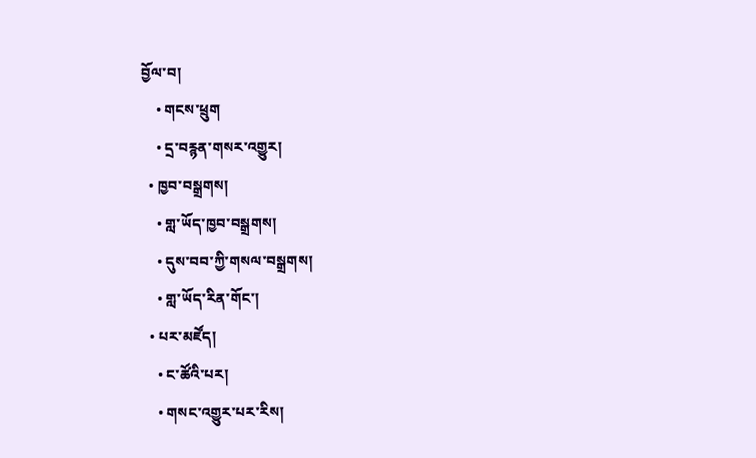བྱོལ་བ།
    • གངས་ཕྲུག
    • དྲ་བརྙན་གསར་འགྱུར།
  • ཁྱབ་བསྒྲགས།
    • གླ་ཡོད་ཁྱབ་བསྒྲགས།
    • དུས་བབ་ཀྱི་གསལ་བསྒྲགས།
    • གླ་ཡོད་རིན་གོང་།
  • པར་མཛོད།
    • ང་ཚོའི་པར།
    • གསང་འགྱུར་པར་རིས།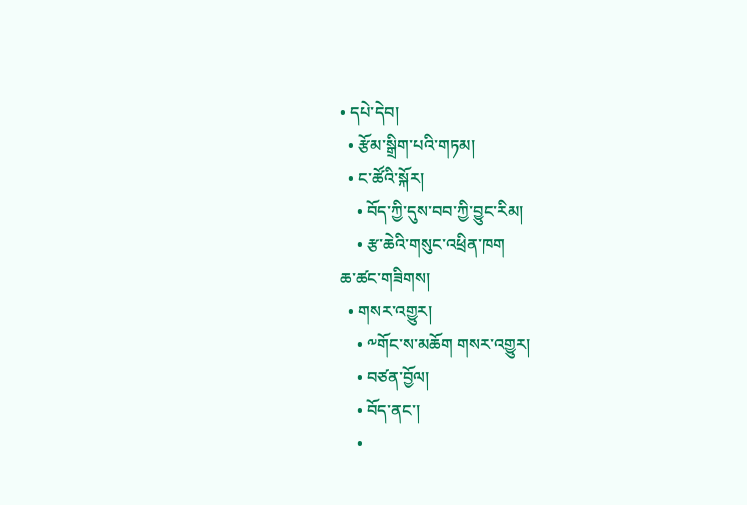• དཔེ་དེབ།
  • རྩོམ་སྒྲིག་པའི་གཏམ།
  • ང་ཚོའི་སྐོར།
    • བོད་ཀྱི་དུས་བབ་ཀྱི་བྱུང་རིམ།
    • རྩ་ཆེའི་གསུང་འཕྲིན་ཁག
ཆ་ཚང་གཟིགས།
  • གསར་འགྱུར།
    • ༸གོང་ས་མཆོག གསར་འགྱུར།
    • བཙན་བྱོལ།
    • བོད་ནང་།
    •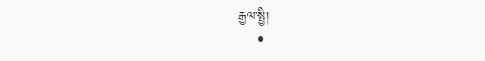རྒྱལ་སྤྱི།
    •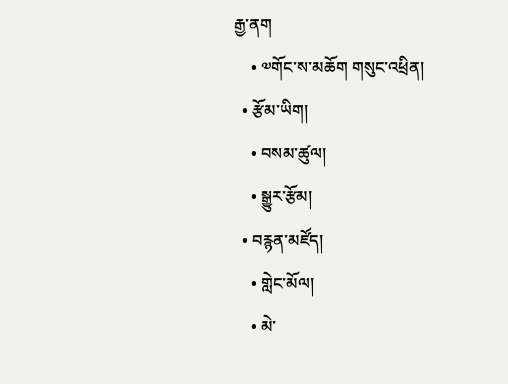རྒྱ་ནག
    • ༧གོང་ས་མཆོག གསུང་འཕྲིན།
  • རྩོམ་ཡིག།
    • བསམ་ཚུལ།
    • སྒྱུར་རྩོམ།
  • བརྙན་མཛོད།
    • གླེང་མོལ།
    • མེ་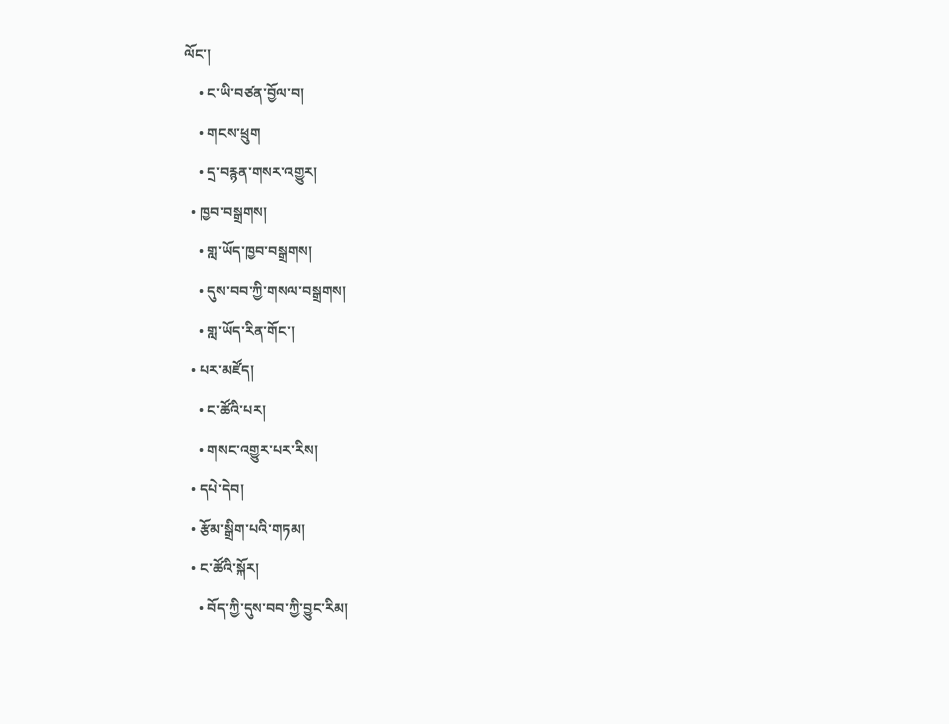ལོང་།
    • ང་ཡི་བཙན་བྱོལ་བ།
    • གངས་ཕྲུག
    • དྲ་བརྙན་གསར་འགྱུར།
  • ཁྱབ་བསྒྲགས།
    • གླ་ཡོད་ཁྱབ་བསྒྲགས།
    • དུས་བབ་ཀྱི་གསལ་བསྒྲགས།
    • གླ་ཡོད་རིན་གོང་།
  • པར་མཛོད།
    • ང་ཚོའི་པར།
    • གསང་འགྱུར་པར་རིས།
  • དཔེ་དེབ།
  • རྩོམ་སྒྲིག་པའི་གཏམ།
  • ང་ཚོའི་སྐོར།
    • བོད་ཀྱི་དུས་བབ་ཀྱི་བྱུང་རིམ།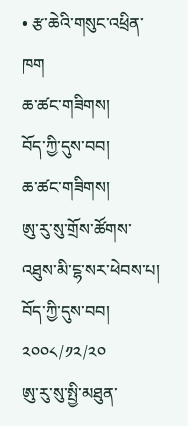• རྩ་ཆེའི་གསུང་འཕྲིན་ཁག
ཆ་ཚང་གཟིགས།
བོད་ཀྱི་དུས་བབ།
ཆ་ཚང་གཟིགས།
ཨུ་རུ་སུ་གྲོས་ཚོགས་འཐུས་མི་ངྷ་སར་ཕེབས་པ།
བོད་ཀྱི་དུས་བབ།
༢༠༠༨/༡༢/༢༠
ཨུ་རུ་སུ་སྤྱི་མཐུན་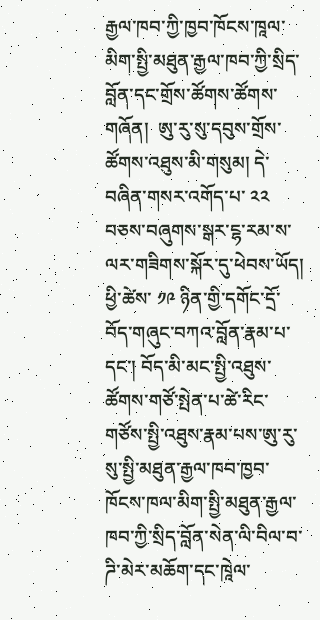རྒྱལ་ཁབ་ཀྱི་ཁྱབ་ཁོངས་ཁཱལ་མིག་སྤྱི་མཐུན་རྒྱལ་ཁབ་ཀྱི་སྲིད་བློན་དང་གྲོས་ཚོགས་ཚོགས་གཞོན།  ཨུ་རུ་སུ་དབུས་གྲོས་ཚོགས་འཐུས་མི་གསུམ། དེ་བཞིན་གསར་འགོད་པ་ ༢༢ བཅས་བཞུགས་སྒར་ངྷ་རམ་ས་ལར་གཟིགས་སྐོར་དུ་ཕེབས་ཡོད།
ཕྱི་ཚེས་ ༡༩ ཉིན་གྱི་དགོང་དྲོ་བོད་གཞུང་བཀའ་བློན་རྣམ་པ་དང་། བོད་མི་མང་སྤྱི་འཐུས་ཚོགས་གཙོ་སྤེན་པ་ཚེ་རིང་གཙོས་སྤྱི་འཐུས་རྣམ་པས་ཨུ་རུ་སུ་སྤྱི་མཐུན་རྒྱལ་ཁབ་ཁྱབ་ཁོངས་ཁལ་མིག་སྤྱི་མཐུན་རྒྱལ་ཁབ་ཀྱི་སྲིད་བློན་སེན་ལི་བིལ་བ་ཌི་མེར་མཆོག་དང་ཁཱེལ་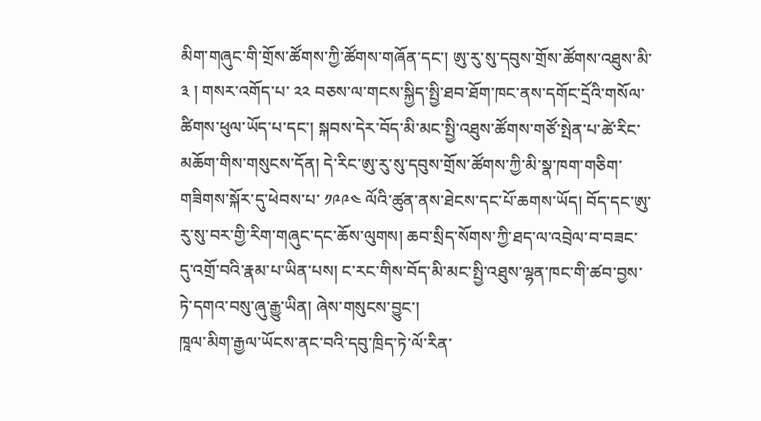མིག་གཞུང་གི་གྲོས་ཚོགས་ཀྱི་ཚོགས་གཞོན་དང་། ཨུ་རུ་སུ་དབུས་གྲོས་ཚོགས་འཐུས་མི་ ༣ ། གསར་འགོད་པ་ ༢༢ བཅས་ལ་གངས་སྐྱིད་སྤྱི་ཐབ་ཐོག་ཁང་ནས་དགོང་དྲོའི་གསོལ་ཚིགས་ཕུལ་ཡོད་པ་དང་། སྐབས་དེར་བོད་མི་མང་སྤྱི་འཐུས་ཚོགས་གཙོ་སྤེན་པ་ཚེ་རིང་མཆོག་གིས་གསུངས་དོན། དེ་རིང་ཨུ་རུ་སུ་དབུས་གྲོས་ཚོགས་ཀྱི་མི་སྣ་ཁག་གཅིག་གཟིགས་སྐོར་དུ་ཕེབས་པ་ ༡༩༩༤ ལོའི་ཚུན་ནས་ཐེངས་དང་པོ་ཆགས་ཡོད། བོད་དང་ཨུ་རུ་སུ་བར་གྱི་རིག་གཞུང་དང་ཆོས་ལུགས། ཆབ་སྲིད་སོགས་ཀྱི་ཐད་ལ་འབྲེལ་བ་བཟང་དུ་འགྲོ་བའི་རྣམ་པ་ཡིན་པས། ང་རང་གིས་བོད་མི་མང་སྤྱི་འཐུས་ལྷན་ཁང་གི་ཚབ་བྱས་ཏེ་དགའ་བསུ་ཞུ་རྒྱུ་ཡིན། ཞེས་གསུངས་བྱུང་།
ཁཱལ་མིག་རྒྱལ་ཡོངས་ནང་བའི་དབུ་ཁྲིད་ཏེ་ལོ་རིན་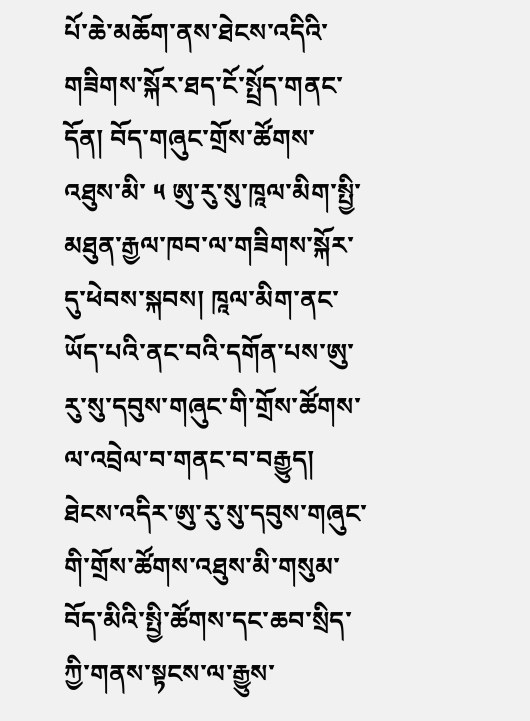པོ་ཆེ་མཆོག་ནས་ཐེངས་འདིའི་གཟིགས་སྐོར་ཐད་ངོ་སྤྲོད་གནང་དོན། བོད་གཞུང་གྲོས་ཚོགས་འཐུས་མི་ ༥ ཨུ་རུ་སུ་ཁཱལ་མིག་སྤྱི་མཐུན་རྒྱལ་ཁབ་ལ་གཟིགས་སྐོར་དུ་ཕེབས་སྐབས། ཁཱལ་མིག་ནང་ཡོད་པའི་ནང་བའི་དགོན་པས་ཨུ་རུ་སུ་དབུས་གཞུང་གི་གྲོས་ཚོགས་ལ་འབྲེལ་བ་གནང་བ་བརྒྱུད། ཐེངས་འདིར་ཨུ་རུ་སུ་དབུས་གཞུང་གི་གྲོས་ཚོགས་འཐུས་མི་གསུམ་བོད་མིའི་སྤྱི་ཚོགས་དང་ཆབ་སྲིད་ཀྱི་གནས་སྟངས་ལ་རྒྱུས་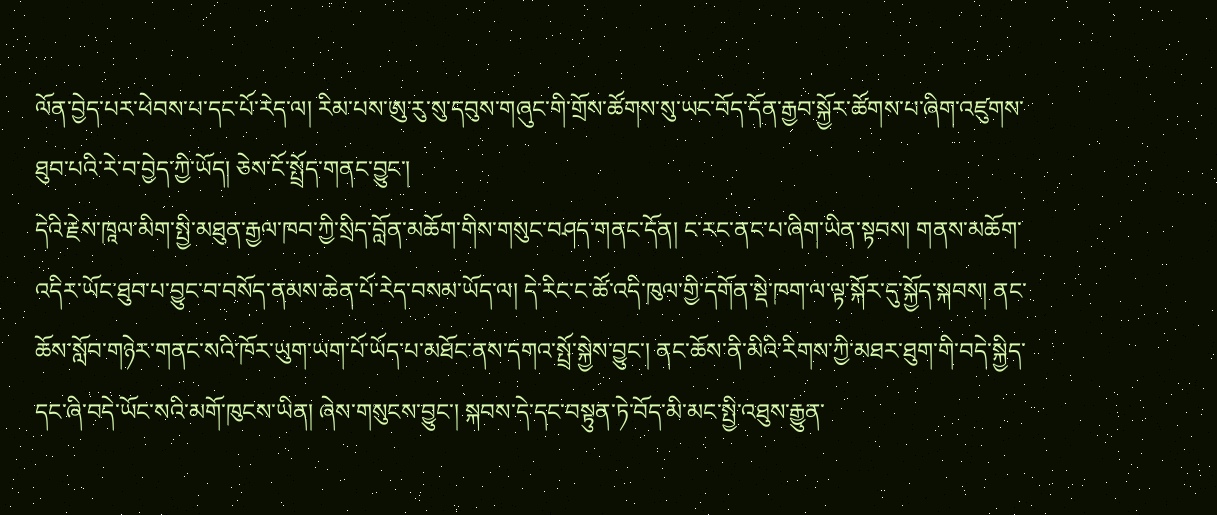ལོན་བྱེད་པར་ཕེབས་པ་དང་པོ་རེད་ལ། རིམ་པས་ཨུ་རུ་སུ་དབུས་གཞུང་གི་གྲོས་ཚོགས་སུ་ཡང་བོད་དོན་རྒྱབ་སྐྱོར་ཚོགས་པ་ཞིག་འཛུགས་ཐུབ་པའི་རེ་བ་བྱེད་ཀྱི་ཡོད། ཅེས་ངོ་སྤྲོད་གནང་བྱུང་།
དེའི་རྗེས་ཁཱལ་མིག་སྤྱི་མཐུན་རྒྱལ་ཁབ་ཀྱི་སྲིད་བློན་མཆོག་གིས་གསུང་བཤད་གནང་དོན། ང་རང་ནང་པ་ཞིག་ཡིན་སྟབས། གནས་མཆོག་འདིར་ཡོང་ཐུབ་པ་བྱུང་བ་བསོད་ནམས་ཆེན་པོ་རེད་བསམ་ཡོད་ལ། དེ་རིང་ང་ཚོ་འདི་ཁུལ་གྱི་དགོན་སྡེ་ཁག་ལ་ལྟ་སྐོར་དུ་སྐྱོད་སྐབས། ནང་ཆོས་སློབ་གཉེར་གནང་སའི་ཁོར་ཡུག་ཡག་པོ་ཡོད་པ་མཐོང་ནས་དགའ་སྤྲོ་སྐྱེས་བྱུང་། ནང་ཆོས་ནི་མིའི་རིགས་ཀྱི་མཐར་ཐུག་གི་བདེ་སྐྱིད་དང་ཞི་བདེ་ཡོང་སའི་མགོ་ཁུངས་ཡིན། ཞེས་གསུངས་བྱུང་། སྐབས་དེ་དང་བསྟུན་ཏེ་བོད་མི་མང་སྤྱི་འཐུས་རྒྱུན་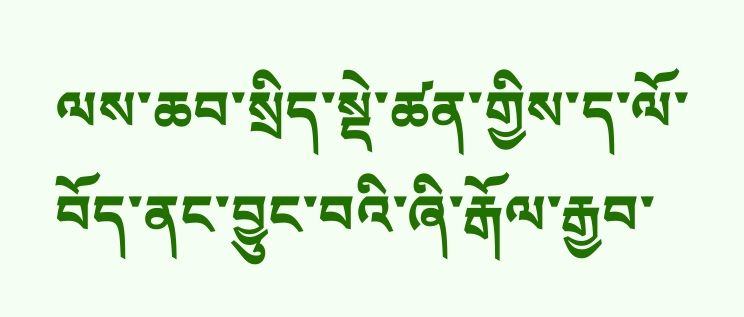ལས་ཆབ་སྲིད་སྡེ་ཚན་གྱིས་ད་ལོ་བོད་ནང་བྱུང་བའི་ཞི་རྒོལ་རྒྱབ་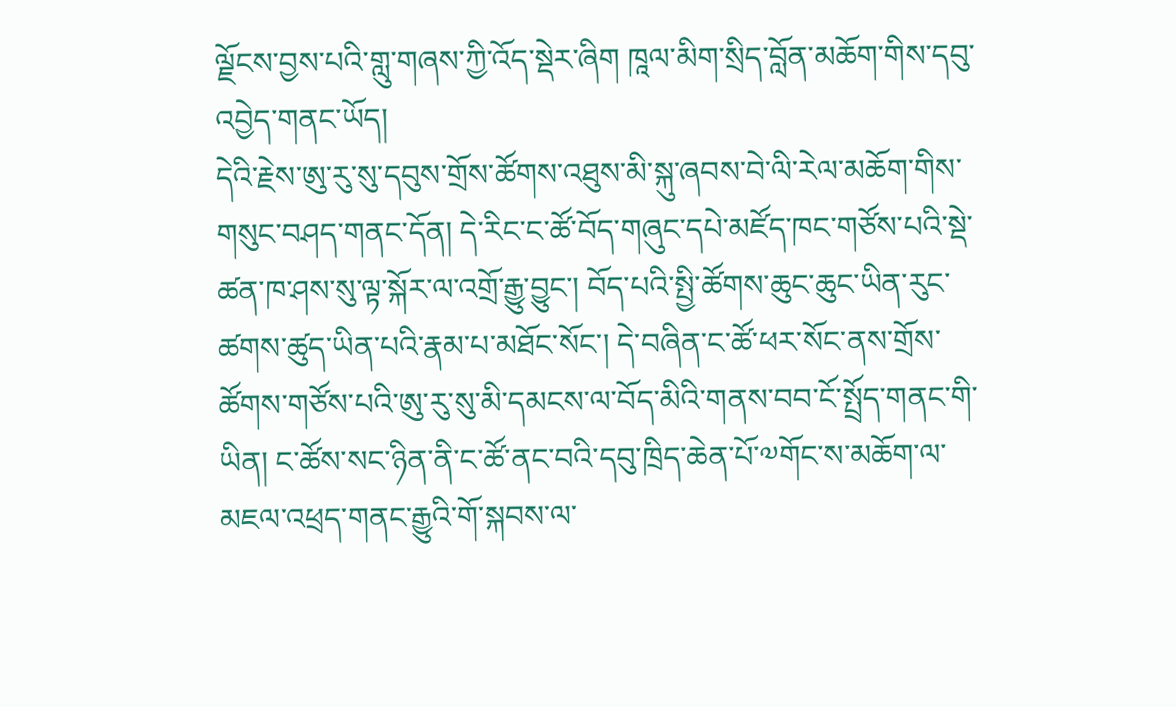ལྗོངས་བྱས་པའི་གླུ་གཞས་ཀྱི་འོད་སྡེར་ཞིག ཁཱལ་མིག་སྲིད་བློན་མཆོག་གིས་དབུ་འབྱེད་གནང་ཡོད།
དེའི་རྗེས་ཨུ་རུ་སུ་དབུས་གྲོས་ཚོགས་འཐུས་མི་སྐུ་ཞབས་བེ་ལི་རེལ་མཆོག་གིས་གསུང་བཤད་གནང་དོན། དེ་རིང་ང་ཚོ་བོད་གཞུང་དཔེ་མཛོད་ཁང་གཙོས་པའི་སྡེ་ཚན་ཁ་ཤས་སུ་ལྟ་སྐོར་ལ་འགྲོ་རྒྱུ་བྱུང་། བོད་པའི་སྤྱི་ཚོགས་ཆུང་ཆུང་ཡིན་རུང་ཚགས་ཚུད་ཡིན་པའི་རྣམ་པ་མཐོང་སོང་། དེ་བཞིན་ང་ཚོ་ཕར་སོང་ནས་གྲོས་ཚོགས་གཙོས་པའི་ཨུ་རུ་སུ་མི་དམངས་ལ་བོད་མིའི་གནས་བབ་ངོ་སྤྲོད་གནང་གི་ཡིན། ང་ཚོས་སང་ཉིན་ནི་ང་ཚོ་ནང་བའི་དབུ་ཁྲིད་ཆེན་པོ་༧གོང་ས་མཆོག་ལ་མཇལ་འཕྲད་གནང་རྒྱུའི་གོ་སྐབས་ལ་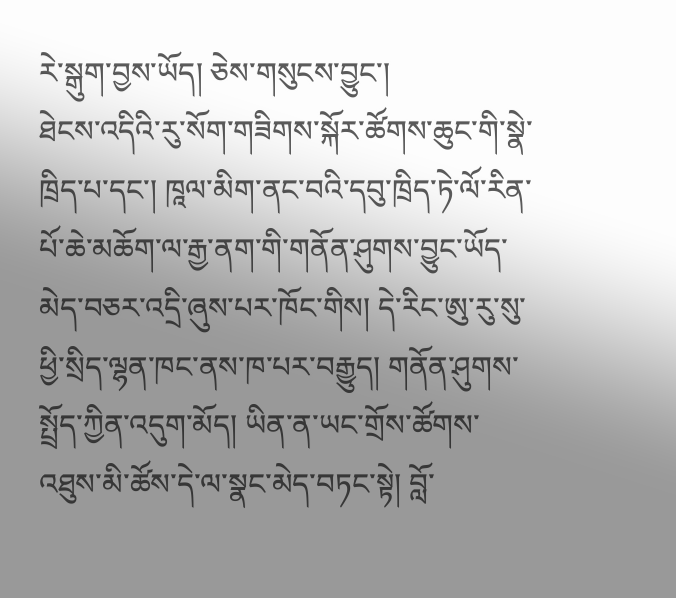རེ་སྒུག་བྱས་ཡོད། ཅེས་གསུངས་བྱུང་།
ཐེངས་འདིའི་རུ་སོག་གཟིགས་སྐོར་ཚོགས་ཆུང་གི་སྣེ་ཁྲིད་པ་དང་། ཁཱལ་མིག་ནང་བའི་དབུ་ཁྲིད་ཏེ་ལོ་རིན་པོ་ཆེ་མཆོག་ལ་རྒྱ་ནག་གི་གནོན་ཤུགས་བྱུང་ཡོད་མེད་བཅར་འདྲི་ཞུས་པར་ཁོང་གིས། དེ་རིང་ཨུ་རུ་སུ་ཕྱི་སྲིད་ལྷན་ཁང་ནས་ཁ་པར་བརྒྱུད། གནོན་ཤུགས་སྤྲོད་ཀྱིན་འདུག་མོད། ཡིན་ན་ཡང་གྲོས་ཚོགས་འཐུས་མི་ཚོས་དེ་ལ་སྣང་མེད་བཏང་སྟེ། བློ་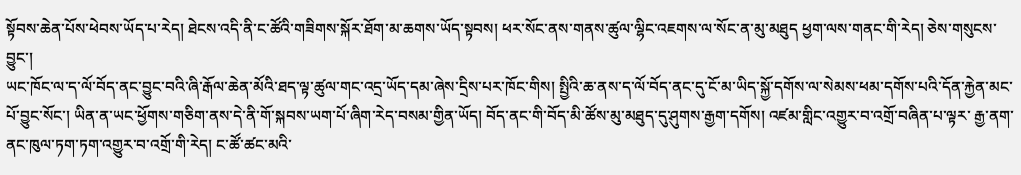སྟོབས་ཆེན་པོས་ཕེབས་ཡོད་པ་རེད། ཐེངས་འདི་ནི་ང་ཚོའི་གཟིགས་སྐོར་ཐོག་མ་ཆགས་ཡོད་སྟབས། ཕར་སོང་ནས་གནས་ཚུལ་ལྷིང་འཇགས་ལ་སོང་ན་མུ་མཐུད ཕྱག་ལས་གནང་གི་རེད། ཅེས་གསུངས་བྱུང་།
ཡང་ཁོང་ལ་ད་ལོ་བོད་ནང་བྱུང་བའི་ཞི་རྒོལ་ཆེན་མོའི་ཐད་ལྟ་ཚུལ་གང་འདྲ་ཡོད་དམ་ཞེས་དྲིས་པར་ཁོང་གིས། སྤྱིའི་ཆ་ནས་ད་ལོ་བོད་ནང་དུ་ངོ་མ་ཡིད་སྐྱོ་དགོས་ལ་སེམས་ཕམ་དགོས་པའི་དོན་རྐྱེན་མང་པོ་བྱུང་སོང་། ཡིན་ན་ཡང་ཕྱོགས་གཅིག་ནས་དེ་ནི་གོ་སྐབས་ཡག་པོ་ཞིག་རེད་བསམ་གྱིན་ཡོད། བོད་ནང་གི་བོད་མི་ཚོས་མུ་མཐུད་དུ་ཤུགས་རྒྱག་དགོས། འཛམ་གླིང་འགྱུར་བ་འགྲོ་བཞིན་པ་ལྟར་ རྒྱ་ནག་ནང་ཁུལ་ཏག་ཏག་འགྱུར་བ་འགྲོ་གི་རེད། ང་ཚོ་ཚང་མའི་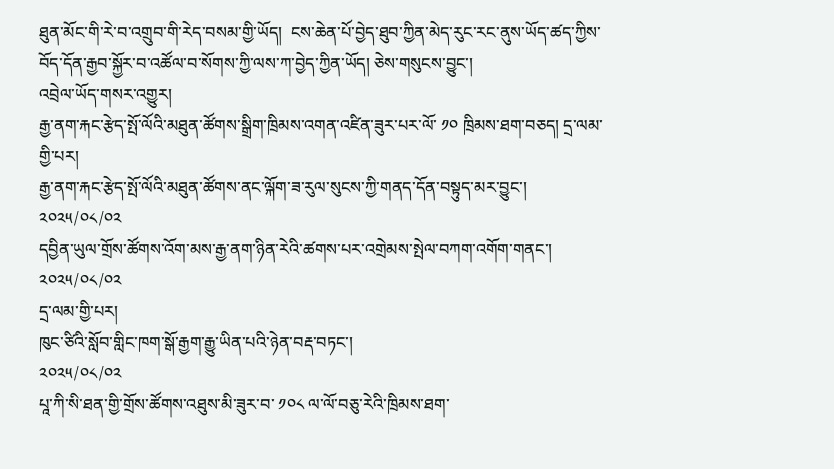ཐུན་མོང་གི་རེ་བ་འགྲུབ་གི་རེད་བསམ་གྱི་ཡོད།  ངས་ཆེན་པོ་བྱེད་ཐུབ་ཀྱིན་མེད་རུང་རང་ནུས་ཡོད་ཚད་ཀྱིས་བོད་དོན་རྒྱབ་སྐྱོར་བ་འཚོལ་བ་སོགས་ཀྱི་ལས་ཀ་བྱེད་ཀྱིན་ཡོད། ཅེས་གསུངས་བྱུང་།
འབྲེལ་ཡོད་གསར་འགྱུར།
རྒྱ་ནག་རྐང་རྩེད་སྤོ་ལོའི་མཐུན་ཚོགས་སྒྲིག་ཁྲིམས་འགན་འཛིན་ཟུར་པར་ལོ་ ༡༠ ཁྲིམས་ཐག་བཅད། དྲ་ལམ་གྱི་པར།
རྒྱ་ནག་རྐང་རྩེད་སྤོ་ལོའི་མཐུན་ཚོགས་ནང་ལྐོག་ཟ་རུལ་སུངས་ཀྱི་གནད་དོན་བསྟུད་མར་བྱུང་།
༢༠༢༥/༠༨/༠༢
དབྱིན་ཡུལ་གྲོས་ཚོགས་འོག་མས་རྒྱ་ནག་ཉིན་རེའི་ཚགས་པར་འགྲེམས་སྤེལ་བཀག་འགོག་གནང་།
༢༠༢༥/༠༨/༠༢
དྲ་ལམ་གྱི་པར།
ཁུང་ཙིའི་སློབ་གླིང་ཁག་སྒོ་རྒྱག་རྒྱུ་ཡིན་པའི་ཉེན་བརྡ་བཏང་།
༢༠༢༥/༠༨/༠༢
པཱ་ཀི་སི་ཐན་གྱི་གྲོས་ཚོགས་འཐུས་མི་ཟུར་བ་ ༡༠༨ ལ་ལོ་བཅུ་རེའི་ཁྲིམས་ཐག་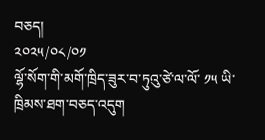བཅད།
༢༠༢༥/༠༨/༠༡
ལྷོ་སོག་གི་མགོ་ཁྲིད་ཟུར་བ་ཏུའུ་ཙེ་ལ་ལོ་ ༡༥ ཡི་ཁྲིམས་ཐག་བཅད་འདུག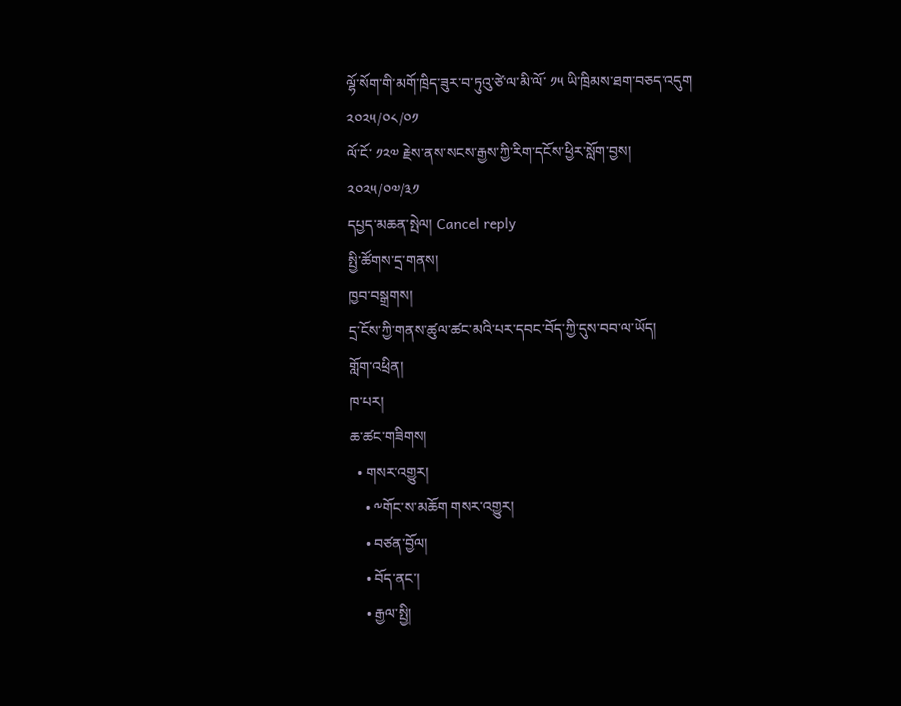ལྷོ་སོག་གི་མགོ་ཁྲིད་ཟུར་བ་ཏུའུ་ཙེ་ལ་མི་ལོ་ ༡༥ ཡི་ཁྲིམས་ཐག་བཅད་འདུག
༢༠༢༥/༠༨/༠༡
ལོ་ངོ་ ༡༢༧ རྗེས་ནས་སངས་རྒྱས་ཀྱི་རིག་དངོས་ཕྱིར་སློག་བྱས།
༢༠༢༥/༠༧/༣༡
དཔྱད་མཆན་སྤེལ། Cancel reply
སྤྱི་ཚོགས་དྲ་གནས།
ཁྱབ་བསྒྲགས།
དྲ་ངོས་ཀྱི་གནས་ཚུལ་ཚང་མའི་པར་དབང་བོད་ཀྱི་དུས་བབ་ལ་ཡོད།
གློག་འཕྲིན།
ཁ་པར།
ཆ་ཚང་གཟིགས།
  • གསར་འགྱུར།
    • ༸གོང་ས་མཆོག གསར་འགྱུར།
    • བཙན་བྱོལ།
    • བོད་ནང་།
    • རྒྱལ་སྤྱི།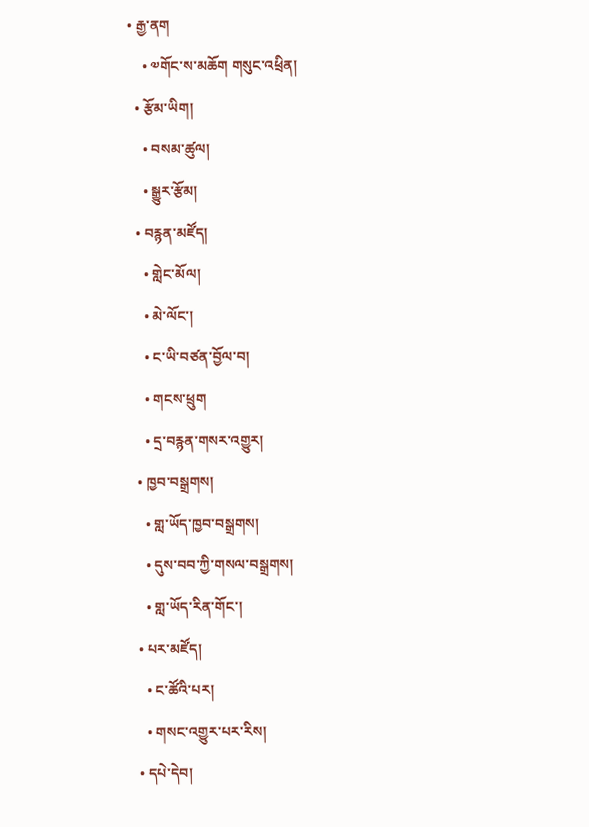• རྒྱ་ནག
    • ༧གོང་ས་མཆོག གསུང་འཕྲིན།
  • རྩོམ་ཡིག།
    • བསམ་ཚུལ།
    • སྒྱུར་རྩོམ།
  • བརྙན་མཛོད།
    • གླེང་མོལ།
    • མེ་ལོང་།
    • ང་ཡི་བཙན་བྱོལ་བ།
    • གངས་ཕྲུག
    • དྲ་བརྙན་གསར་འགྱུར།
  • ཁྱབ་བསྒྲགས།
    • གླ་ཡོད་ཁྱབ་བསྒྲགས།
    • དུས་བབ་ཀྱི་གསལ་བསྒྲགས།
    • གླ་ཡོད་རིན་གོང་།
  • པར་མཛོད།
    • ང་ཚོའི་པར།
    • གསང་འགྱུར་པར་རིས།
  • དཔེ་དེབ།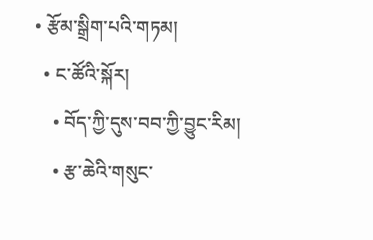• རྩོམ་སྒྲིག་པའི་གཏམ།
  • ང་ཚོའི་སྐོར།
    • བོད་ཀྱི་དུས་བབ་ཀྱི་བྱུང་རིམ།
    • རྩ་ཆེའི་གསུང་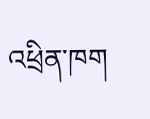འཕྲིན་ཁག